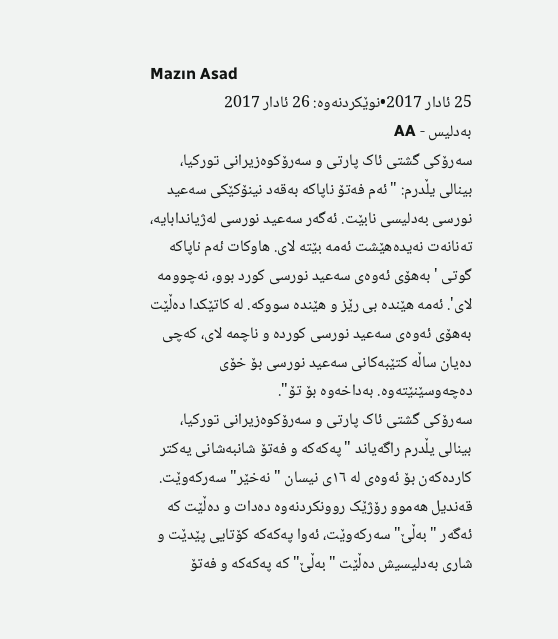Mazın Asad
25 ئادار 2017•نوێکردنەوە: 26 ئادار 2017
بەدلیس - AA
سەرۆکی گشتی ئاک پارتی و سەرۆکوەزیرانی تورکیا، بینالی یڵدرم: "ئەم فەتۆ ناپاکە بەقەد نینۆکێکی سەعید نورسی بەدلیسی نابێت. ئەگەر سەعید نورسی لەژیاندابایە، تەنانەت نەیدەھێشت ئەمە بێتە لای. ھاوکات ئەم ناپاکە گوتی 'بەھۆی ئەوەی سەعید نورسی کورد بوو، نەچوومە لای'. ئەمە ھێندە بی رێز و ھێندە سووکە. لە کاتێکدا دەڵێت بەھۆی ئەوەی سەعید نورسی کوردە و ناچمە لای، کەچی دەیان ساڵە کتێبەکانی سەعید نورسی بۆ خۆی دەچەوسێنێتەوە. بەداخەوە بۆ تۆ".
سەرۆکی گشتی ئاک پارتی و سەرۆکوەزیرانی تورکیا، بینالی یڵدرم راگەیاند "پەکەکە و فەتۆ شانبەشانی یەکتر کاردەکەن بۆ ئەوەی لە ١٦ی نیسان "نەخێر" سەرکەوێت. قەندیل ھەموو رۆژێک روونکردنەوە دەدات و دەڵێت کە ئەگەر "بەڵێ" سەرکەوێت، ئەوا پەکەکە کۆتایی پێدێت و شاری بەدلیسیش دەڵێت "بەڵێ" کە پەکەکە و فەتۆ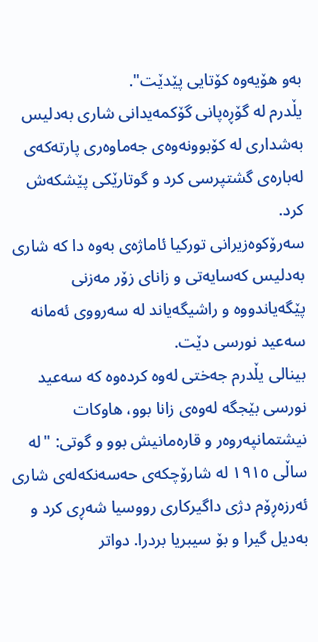بەو ھۆیەوە کۆتایی پێدێت".
یڵدرم لە گۆڕەپانی گۆکمەیدانی شاری بەدلیس بەشداری لە کۆبوونەوەی جەماوەری پارتەکەی لەبارەی گشتپرسی کرد و گوتارێکی پێشکەش کرد.
سەرۆکوەزیرانی تورکیا ئاماژەی بەوە دا کە شاری بەدلیس کەسایەتی و زانای زۆر مەزنی پێگەیاندووە و راشیگەیاند لە سەرووی ئەمانە سەعید نورسی دێت.
بینالی یڵدرم جەختی لەوە کردەوە کە سەعید نورسی بێجگە لەوەی زانا بوو، ھاوکات نیشتمانپەروەر و قارەمانیش بوو و گوتی: "لە ساڵی ١٩١٥ لە شارۆچکەی حەسەنکەلەی شاری ئەرزەڕۆم دژی داگیرکاری رووسیا شەڕی کرد و بەدیل گیرا و بۆ سیبریا بردرا. دواتر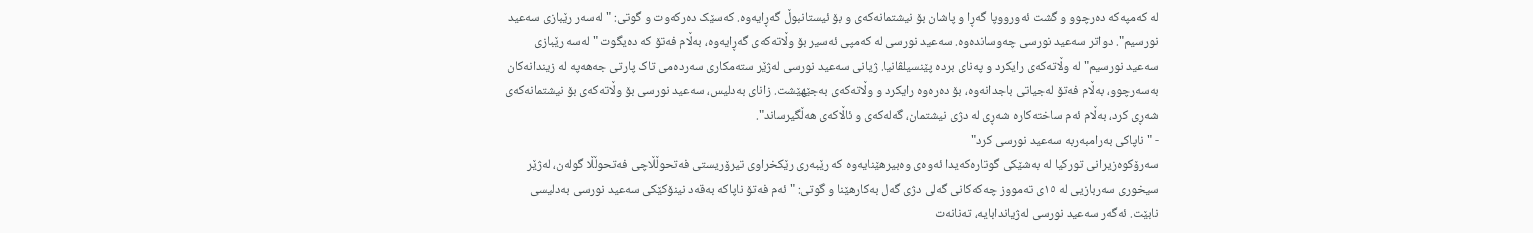لە کەمپەکە دەرچوو و گشت ئەورووپا گەڕا و پاشان بۆ نیشتمانەکەی و بۆ ئیستانبوڵ گەڕایەوە. کەسێک دەرکەوت و گوتی: "لەسەر رێبازی سەعید نورسیم". دواتر سەعید نورسی چەوساندەوە. سەعید نورسی لە کەمپی ئەسیر بۆ وڵاتەکەی گەڕایەوە، بەڵام فەتۆ کە دەیگوت "لەسە رێبازی سەعید نورسیم" لە وڵاتەکەی رایکرد و پەنای بردە پێنسیلڤانیا. ژیانی سەعید نورسی لەژێر ستەمکاری سەردەمی تاک پارتی جەھەپە لە زیندانەکان بەسەرچوو، بەڵام فەتۆ لەجیاتی باجدانەوە، بۆ دەرەوە رایکرد و وڵاتەکەی بەجێھێشت. زانای بەدلیس، سەعید نورسی بۆ وڵاتەکەی بۆ نیشتمانەکەی شەڕی کرد، بەڵام ئەم ساختەکارە شەڕی لە دژی نیشتمان، گەلەکەی و ئاڵاکەی ھەڵگیرساند".
- "ناپاکی بەرامبەربە سەعید نورسی کرد"
سەرۆکوەزیرانی تورکیا لە بەشێکی گوتارەکەیدا ئەوەی وەبیرھێنایەوە کە رێبەری رێکخراوی تیرۆریستی فەتحوڵڵاچی فەتحوڵڵا گولەن، لەژێر سیخوری سەربازیی لە ١٥ی تەمووز چەکەکانی گەلی دژی گەل بەکارھێنا و گوتی: "ئەم فەتۆ ناپاکە بەقەد نینۆکێکی سەعید نورسی بەدلیسی نابێت. ئەگەر سەعید نورسی لەژیاندابایە، تەنانەت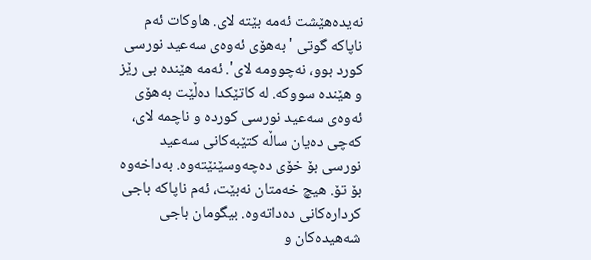نەیدەھێشت ئەمە بێتە لای. ھاوکات ئەم ناپاکە گوتی 'بەھۆی ئەوەی سەعید نورسی کورد بوو، نەچوومە لای'. ئەمە ھێندە بی رێز و ھێندە سووکە. لە کاتێکدا دەڵێت بەھۆی ئەوەی سەعید نورسی کوردە و ناچمە لای، کەچی دەیان ساڵە کتێبەکانی سەعید نورسی بۆ خۆی دەچەوسێنێتەوە. بەداخەوە بۆ تۆ. ھیچ خەمتان نەبێت، ئەم ناپاکە باجی کردارەکانی دەداتەوە. بیگومان باجی شەھیدەکان و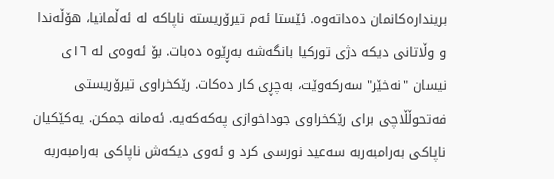بریندارەکانمان دەداتەوە. ئێستا ئەم تیرۆریستە ناپاکە لە ئەڵمانیا، ھۆڵەندا و وڵاتانی دیکە دژی تورکیا بانگەشە بەڕێوە دەبات. بۆ ئەوەی لە ١٦ی نیسان "نەخێر" سەرکەوێت، بەچڕی کار دەکات. رێکخراوی تیرۆریستی فەتحوڵڵاچی برای رێکخراوی جوداخوازی پەکەکەیە. ئەمانە جمکن. یەکێکیان ناپاکی بەرامبەربە سەعید نورسی کرد و ئەوی دیکەش ناپاکی بەرامبەربە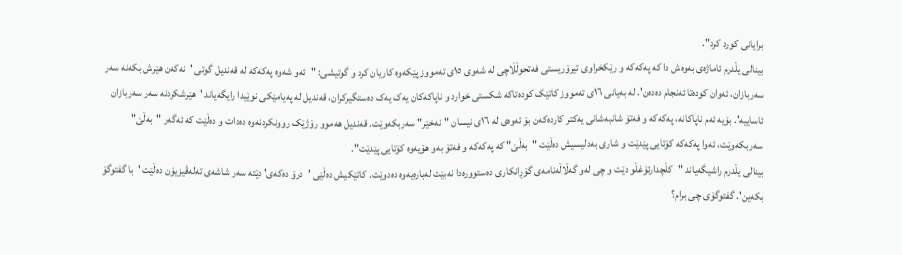برایانی کورد کرد".
بینالی یڵدرم ئاماژەی بەوەش دا کە پەکەکە و رێکخراوی تیرۆریستی فەتحوڵڵاچی لە شەوی ١٥ی تەمووز پێکەوە کاریان کرد و گوتیشی: "ئەو شەوە پەکەکە لە قەندیل گوتی 'نەکەن ھێرش بکەنە سەر سەربازان، ئەوان کودەتا ئەنجام دەدەن'. لە بەیانی ١٦ی تەمووز کاتێک کودەتاکە شکستی خوارد و ناپاکەکان یەک یەک دەستگیرکران، قەندیل لە پەیامێکی نوێیدا رایگەیاند 'ھێرشکردنە سەر سەربازان ئاساییە'. بۆیە ئەم ناپاکانە، پەکەکە و فەتۆ شانبەشانی یەکتر کاردەکەن بۆ ئەوەی لە ١٦ی نیسان "نەخێر" سەربکەوێت. قەندیل ھەموو رۆژێک روونکردنەوە دەدات و دەڵێت کە ئەگەر "بەڵێ" سەربکەوێت، ئەوا پەکەکە کۆتایی پێدێت و شاری بەدلیسیش دەڵێت "بەڵێ" کە پەکەکە و فەتۆ بەو ھۆیەوە کۆتایی پێدێت".
بینالی یڵدرم راشیگەیاند "کڵچدارئۆغڵو دێت و چی لەو گەڵاڵەنامەی گۆڕانکاری دەستوورەدا نەبێت لەبارەیەوە دەدوێت. کاتێکیش دەڵێی 'درۆ دەکەی' دێتە سەر شاشەی تەلەڤیزیۆن دەڵێت 'با گفتوگۆ بکەین'. گفتوگۆی چی برام؟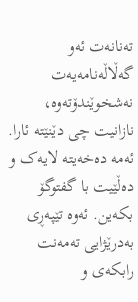تەنانەت ئەو گەڵاڵەنامەیەت نەشخوێندۆتەوە، نازانیت چی دێنێتە ئارا. ئەمە دەخەیتە لایەک و دەڵێیت با گفتوگۆ بکەین. ئەوە تێپەڕی بەدرێژایی تەمەنت رابکەی و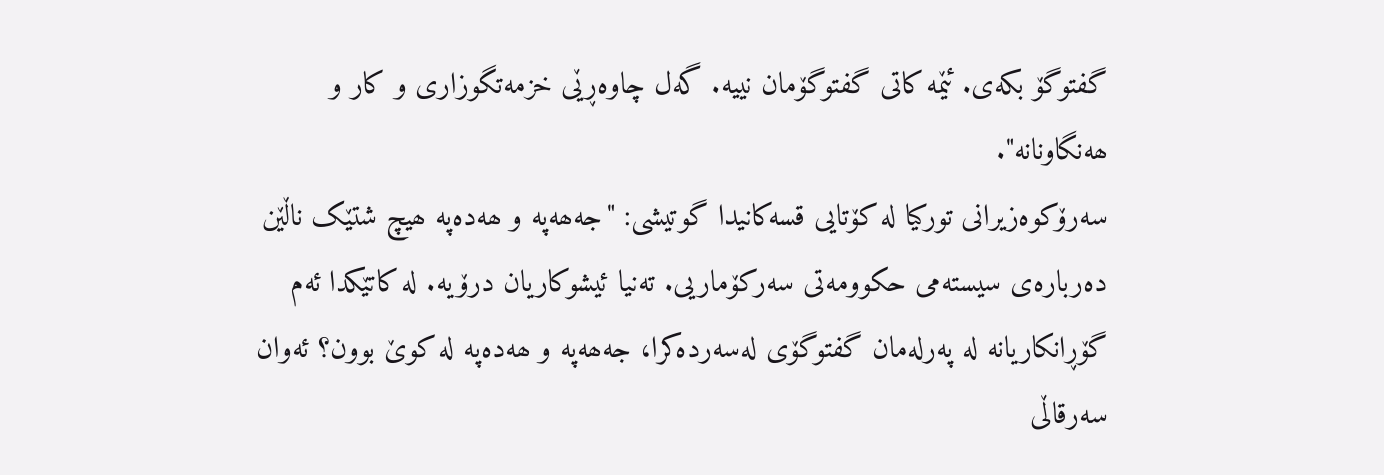گفتوگۆ بکەی. ئێمە کاتی گفتوگۆمان نییە. گەل چاوەڕێی خزمەتگوزاری و کار و ھەنگاونانە".
سەرۆکوەزیرانی تورکیا لە کۆتایی قسەکانیدا گوتیشی: "جەھەپە و ھەدەپە ھیچ شتێک ناڵێن دەربارەی سیستەمی حکوومەتی سەرکۆماریی. تەنیا ئیشوکاریان درۆیە. لە کاتێکدا ئەم گۆڕانکاریانە لە پەرلەمان گفتوگۆی لەسەردەکرا، جەھەپە و ھەدەپە لە کوێ بوون؟ ئەوان سەرقاڵی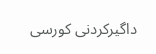داگیرکردنی کورسی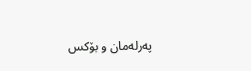پەرلەمان و بۆکس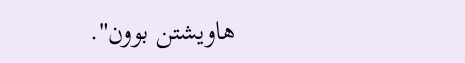ھاویشتن بوون".